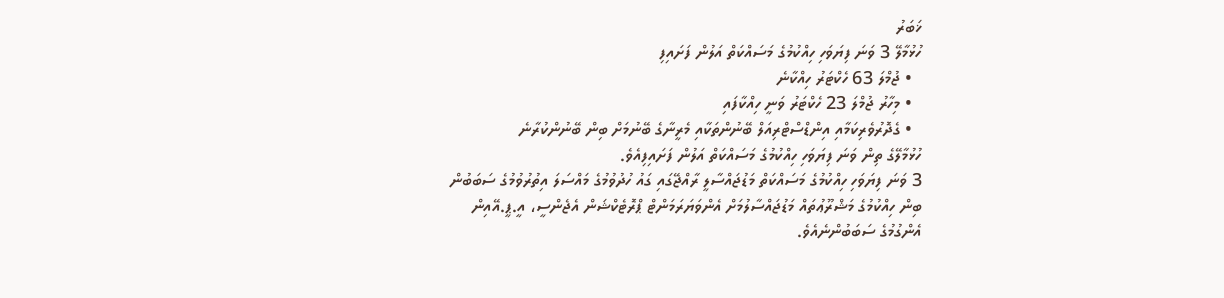ޚަބަރު
ހުޅުމާލޭ 3 ވަނަ ފިޔަވަހި ހިއްކުމުގެ މަސައްކަތް އަލުން ފަށައިފި
  • ޖުމްލަ 63 ހެކްޓަރު ހިއްކާނެ
  • މިހާރު ޖުމްލަ 23 ހެކްޓަރު ވަނީ ހިއްކާފައި
  • ގެދޮރުވެރިކަމާއި އިންޑްސްޓްރިއަލް ބޭނުންތަކާއި މެރީނާގެ ބޭނުމަށް ބިން ބޭނުންކުރާނެ
ހުޅުމާލޭގެ ތިން ވަނަ ފިޔަވަހި ހިއްކުމުގެ މަސައްކަތް އަލުން ފަށައިފިއެވެ.
3 ވަނަ ފިޔަވަހި ހިއްކުމުގެ މަސައްކަތް މަޑުޖައްސާލީ ރާއްޖޭގައި ގައު ހުދުވުމުގެ މައްސަލަ އިތުރުވުމުގެ ސަބަބުން ބިން ހިއްކުމުގެ މަޝްރޫޢުތައް މަޑުޖައްސާލުމަށް އެންވަޔަރަމަންޓް ޕްރޮޓެކްޝަން އެޖެންސީ، އީ.ޕީ.އޭއިން އެންގުމުގެ ސަބަބުންނެއެވެ.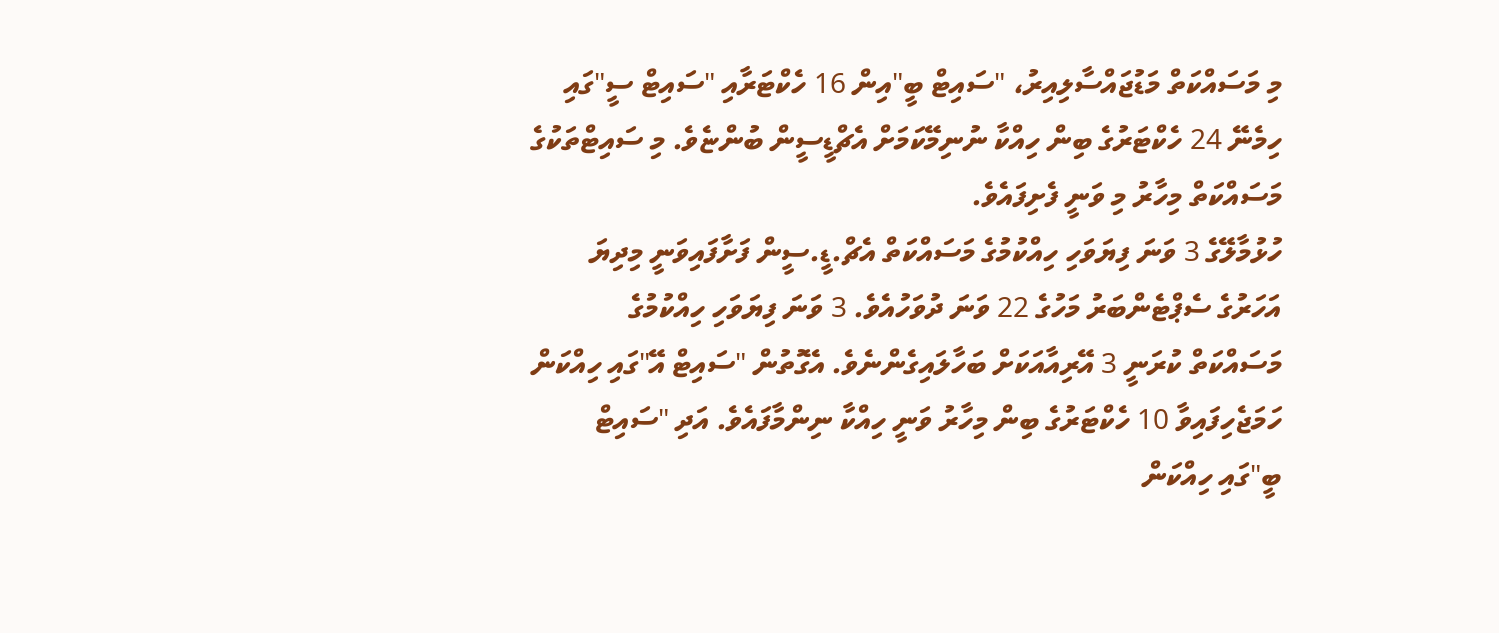މި މަސައްކަތް މަޑުޖައްސާލިއިރު، "ސައިޓް ބީ"އިން 16 ހެކްޓަރާއި "ސައިޓް ސީ"ގައި ހިމެނޭ 24 ހެކްޓަރުގެ ބިން ހިއްކާ ނުނިމޭކަމަށް އެޗްޑީސީން ބުންޏެވެ. މި ސައިޓްތަކުގެ މަސައްކަތް މިހާރު މި ވަނީ ފެށިފައެވެ.
ހުޅުމާލޭގެ 3 ވަނަ ފިޔަވަހި ހިއްކުމުގެ މަސައްކަތް އެޗް.ޑީ.ސީން ފަށާފައިވަނީ މިދިޔަ އަހަރުގެ ސެޕްޓެންބަރު މަހުގެ 22 ވަނަ ދުވަހުއެވެ. 3 ވަނަ ފިޔަވަހި ހިއްކުމުގެ މަސައްކަތް ކުރަނީ 3 އޭރިއާއަކަށް ބަހާލައިގެންނެވެ. އެގޮތުން "ސައިޓް އޭ"ގައި ހިއްކަން ހަމަޖެހިފައިވާ 10 ހެކްޓަރުގެ ބިން މިހާރު ވަނީ ހިއްކާ ނިންމާފައެވެ. އަދި "ސައިޓް ބީ"ގައި ހިއްކަން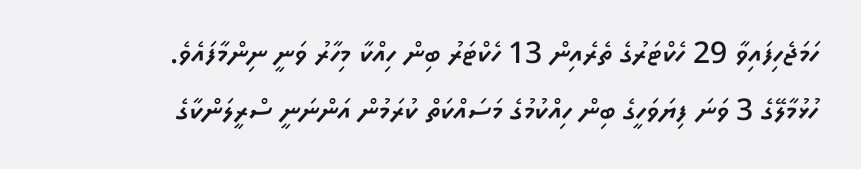ހަމަޖެހިފައިވާ 29 ހެކްޓަރުގެ ތެރެއިން 13 ހެކްޓަރު ބިން ހިއްކާ މިހާރު ވަނީ ނިންމާފައެވެ.
ހުޅުމާލޭގެ 3 ވަނަ ފިޔަވަހީގެ ބިން ހިއްކުމުގެ މަސައްކަތް ކުރަމުން އަންނަނީ ސްރީލަންކާގެ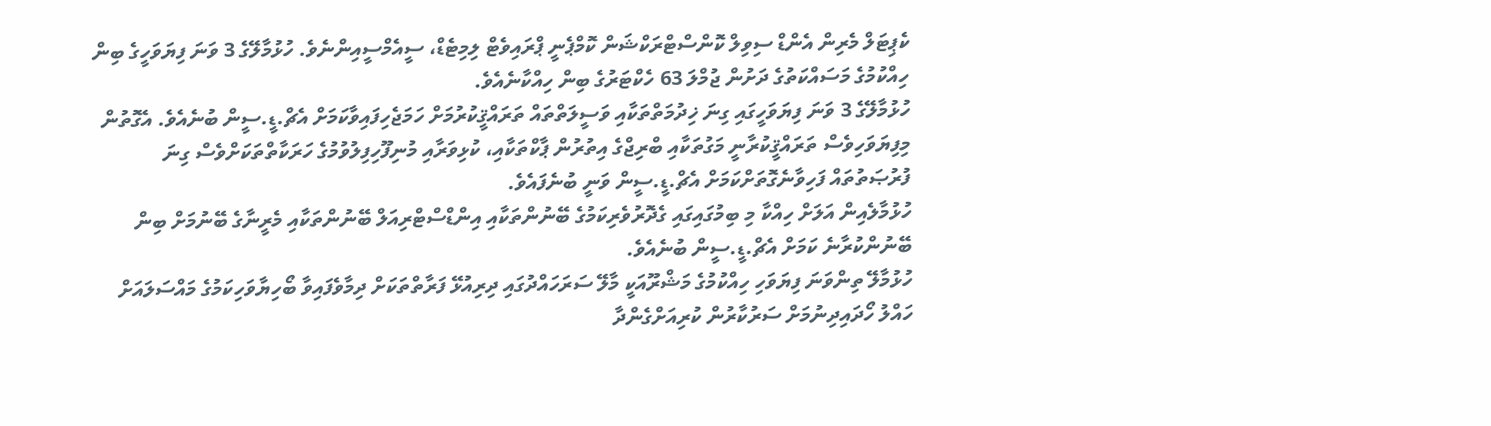ކެޕިޓަލް މެރިން އެންޑް ސިވިލް ކޮންސްޓްރަކްޝަން ކޮމްޕެނީ ޕްރައިވެޓް ލިމިޓެޑް، ސީއެމްސީއިންނެވެ. ހުޅުމާލޭގެ 3 ވަނަ ފިޔަވަހީގެ ބިން ހިއްކުމުގެ މަސައްކަތުގެ ދަށުން ޖުމްލަ 63 ހެކްޓަރުގެ ބިން ހިއްކާނެއެވެ.
ހުޅުމާލޭގެ 3 ވަނަ ފިޔަވަހީގައި ގިނަ ޚިދުމަތްތަކާއި ވަސީލަތްތައް ތަރައްޤީކުރުމަށް ހަމަޖެހިފައިވާކަމަށް އެޗް.ޑީ.ސީން ބުނެއެވެ. އެގޮތުން މިފިޔަވަހިވެސް ތަރައްޤީކުރާނީ މަގުތަކާއި ބްރިޖްގެ އިތުރުން ޕާކްތަކާއި، ކުޅިވަރާއި މުނިފޫހިފިލުވުމުގެ ހަރަކާތްތަކަށްވެސް ގިނަ ފުރުޞަތުތައް ފަހިވާނެގޮތަށްކަމަށް އެޗް.ޑީ.ސީން ވަނީ ބުނެފައެވެ.
ހުޅުމާލެއިން އަލަށް ހިއްކާ މި ބިމުގައިގައި ގެދޮރުވެރިކަމުގެ ބޭނުންތަކާއި އިންޑްސްޓްރިއަލް ބޭނުންތަކާއި މެރީނާގެ ބޭނުމަށް ބިން ބޭނުންކުރާނެ ކަމަށް އެޗް.ޑީ.ސީން ބުނެއެވެ.
ހުޅުމާލޭ ތިންވަނަ ފިޔަވަހި ހިއްކުމުގެ މަޝްރޫއަކީ މާލޭ ސަރަހައްދުގައި ދިރިއުޅޭ ފަރާތްތަކަށް ދިމާވެފައިވާ ބޯހިޔާވަހިކަމުގެ މައްސަލައަށް ހައްލު ހޯދައިދިނުމަށް ސަރުކާރުން ކުރިއަށްގެންދާ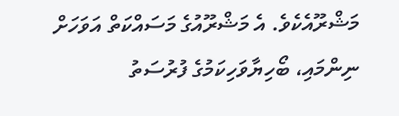މަޝްރޫއެކެވެ. އެ މަޝްރޫއުގެ މަސައްކަތް އަވަހަށް ނިންމައި، ބޯހިޔާވަހިކަމުގެ ފުރުސަތު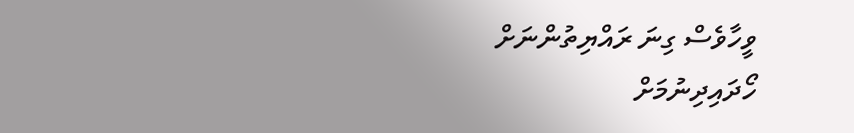ވީހާވެސް ގިނަ ރައްޔިތުންނަށް ހޯދައިދިނުމަށް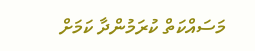މަސައްކަތް ކުރަމުންދާ ކަމަށް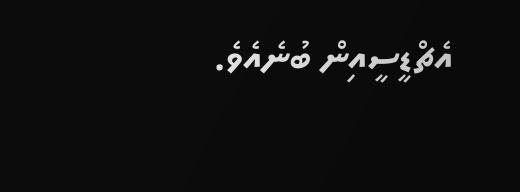އެޗްޑީސީއިން ބުނެއެވެ.